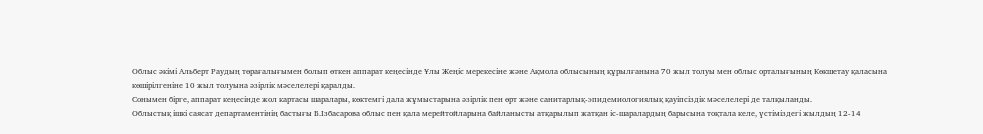Облыс әкімі Альберт Раудың төрағалығымен болып өткен аппарат кеңесінде Ұлы Жеңіс мерекесіне және Ақмола облысының құрылғанына 70 жыл толуы мен облыс орталығының Көкшетау қаласына көшірілгеніне 10 жыл толуына әзірлік мәселелері қаралды.
Сонымен бірге, аппарат кеңесінде жол картасы шаралары, көктемгі дала жұмыстарына әзірлік пен өрт және санитарлық-эпидемиологиялық қауіпсіздік мәселелері де талқыланды.
Облыстық ішкі саясат департаментінің бастығы Б.Ізбасарова облыс пен қала мерейтойларына байланысты атқарылып жатқан іс-шаралардың барысына тоқтала келе, үстіміздегі жылдың 12-14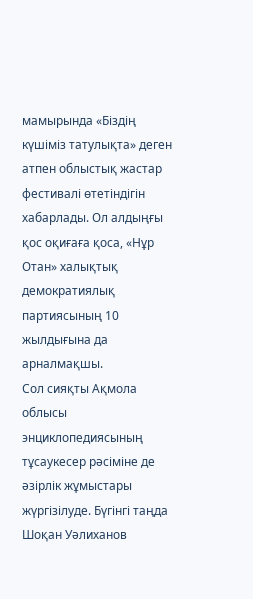мамырында «Біздің күшіміз татулықта» деген атпен облыстық жастар фестивалі өтетіндігін хабарлады. Ол алдыңғы қос оқиғаға қоса, «Нұр Отан» халықтық демократиялық партиясының 10 жылдығына да арналмақшы.
Сол сияқты Ақмола облысы энциклопедиясының тұсаукесер рәсіміне де әзірлік жұмыстары жүргізілуде. Бүгінгі таңда Шоқан Уәлиханов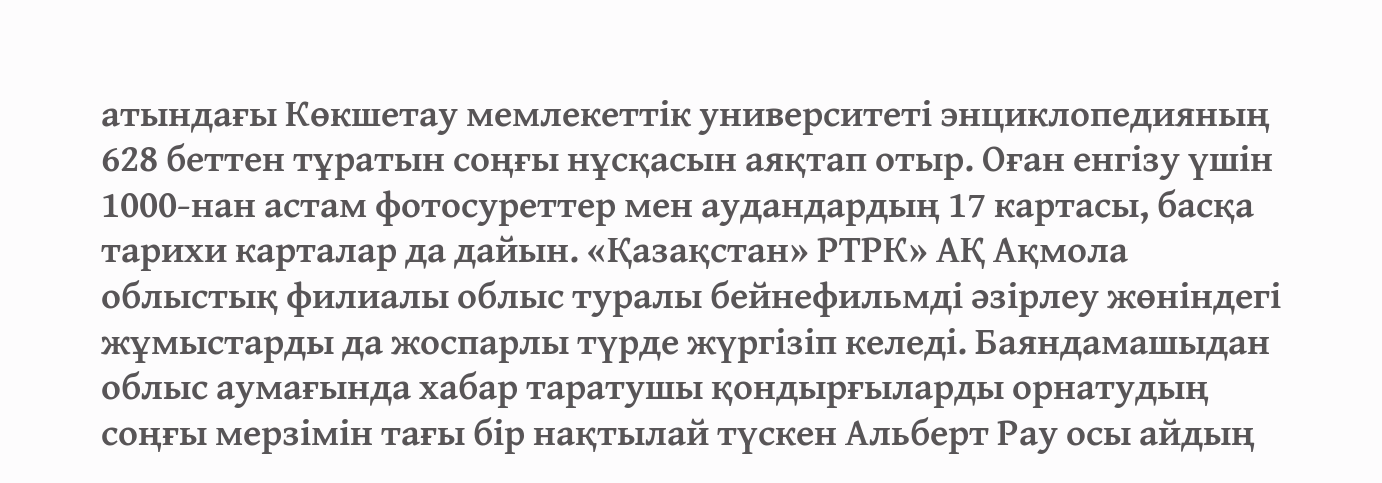атындағы Көкшетау мемлекеттік университеті энциклопедияның 628 беттен тұратын соңғы нұсқасын аяқтап отыр. Оған енгізу үшін 1000-нан астам фотосуреттер мен аудандардың 17 картасы, басқа тарихи карталар да дайын. «Қазақстан» РТРК» АҚ Ақмола облыстық филиалы облыс туралы бейнефильмді әзірлеу жөніндегі жұмыстарды да жоспарлы түрде жүргізіп келеді. Баяндамашыдан облыс аумағында хабар таратушы қондырғыларды орнатудың соңғы мерзімін тағы бір нақтылай түскен Альберт Рау осы айдың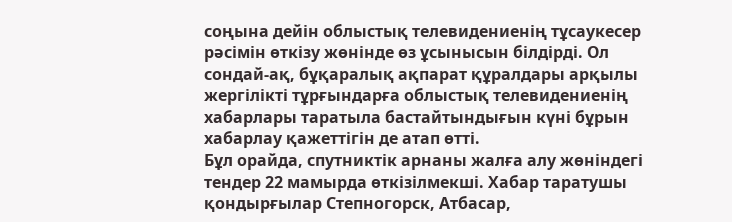соңына дейін облыстық телевидениенің тұсаукесер рәсімін өткізу жөнінде өз ұсынысын білдірді. Ол сондай-ақ, бұқаралық ақпарат құралдары арқылы жергілікті тұрғындарға облыстық телевидениенің хабарлары таратыла бастайтындығын күні бұрын хабарлау қажеттігін де атап өтті.
Бұл орайда, спутниктік арнаны жалға алу жөніндегі тендер 22 мамырда өткізілмекші. Хабар таратушы қондырғылар Степногорск, Атбасар,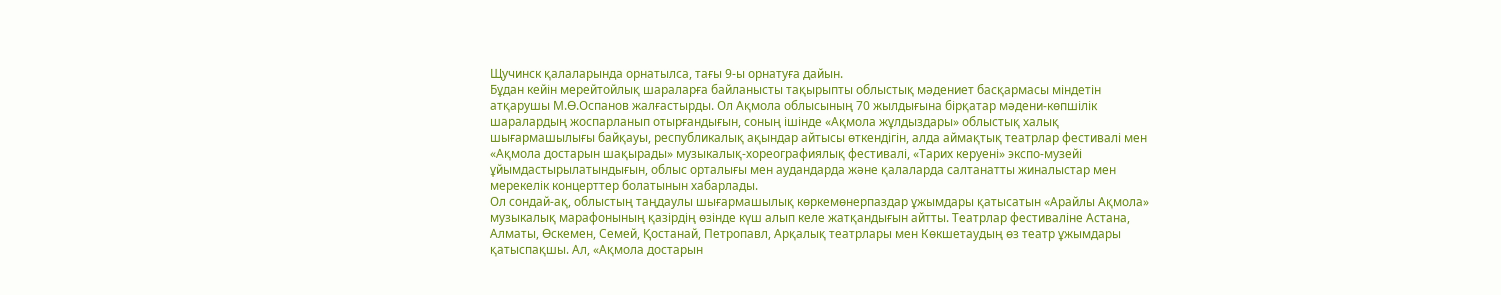Щучинск қалаларында орнатылса, тағы 9-ы орнатуға дайын.
Бұдан кейін мерейтойлық шараларға байланысты тақырыпты облыстық мәдениет басқармасы міндетін атқарушы М.Ө.Оспанов жалғастырды. Ол Ақмола облысының 70 жылдығына бірқатар мәдени-көпшілік шаралардың жоспарланып отырғандығын, соның ішінде «Ақмола жұлдыздары» облыстық халық шығармашылығы байқауы, республикалық ақындар айтысы өткендігін, алда аймақтық театрлар фестивалі мен «Ақмола достарын шақырады» музыкалық-хореографиялық фестивалі, «Тарих керуені» экспо-музейі ұйымдастырылатындығын, облыс орталығы мен аудандарда және қалаларда салтанатты жиналыстар мен мерекелік концерттер болатынын хабарлады.
Ол сондай-ақ, облыстың таңдаулы шығармашылық көркемөнерпаздар ұжымдары қатысатын «Арайлы Ақмола» музыкалық марафонының қазірдің өзінде күш алып келе жатқандығын айтты. Театрлар фестиваліне Астана, Алматы, Өскемен, Семей, Қостанай, Петропавл, Арқалық театрлары мен Көкшетаудың өз театр ұжымдары қатыспақшы. Ал, «Ақмола достарын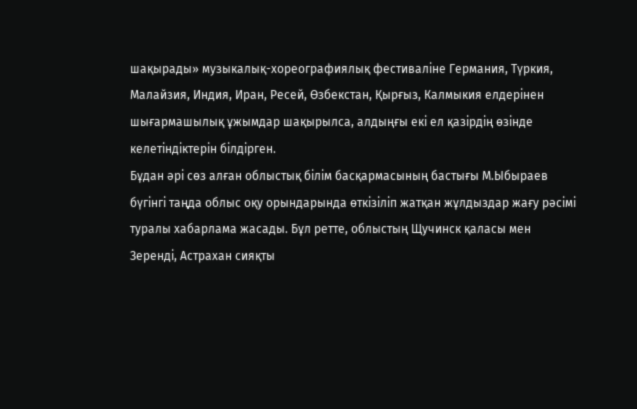шақырады» музыкалық-хореографиялық фестиваліне Германия, Түркия, Малайзия, Индия, Иран, Ресей, Өзбекстан, Қырғыз, Калмыкия елдерінен шығармашылық ұжымдар шақырылса, алдыңғы екі ел қазірдің өзінде келетіндіктерін білдірген.
Бұдан әрі сөз алған облыстық білім басқармасының бастығы М.Ыбыраев бүгінгі таңда облыс оқу орындарында өткізіліп жатқан жұлдыздар жағу рәсімі туралы хабарлама жасады. Бұл ретте, облыстың Щучинск қаласы мен Зеренді, Астрахан сияқты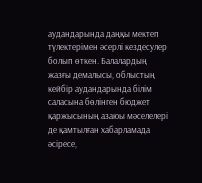аудандарында даңқы мектеп түлектерімен әсерлі кездесулер болып өткен. Балалардың жазғы демалысы, облыстың кейбір аудандарында білім саласына бөлінген бюджет қаржысының азаюы мәселелері де қамтылған хабарламада әсіресе,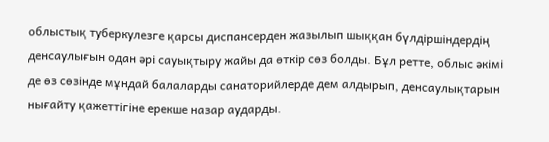облыстық туберкулезге қарсы диспансерден жазылып шыққан бүлдіршіндердің денсаулығын одан әрі сауықтыру жайы да өткір сөз болды. Бұл ретте, облыс әкімі де өз сөзінде мұндай балаларды санаторийлерде дем алдырып, денсаулықтарын нығайту қажеттігіне ерекше назар аударды.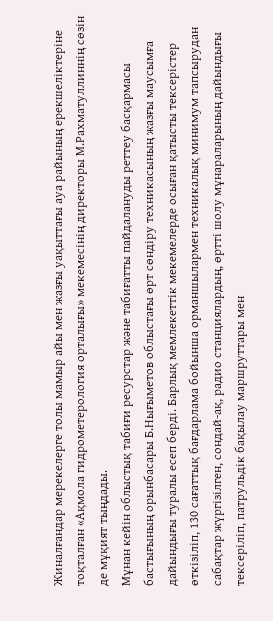Жиналғандар мерекелерге толы мамыр айы мен жазғы уақыттағы ауа райының ерекшеліктеріне тоқталған «Ақмола гидрометерология орталығы» мекемесінің директоры М.Рахматуллиннің сөзін де мұқият тыңдады.
Мұнан кейін облыстық табиғи ресурстар және табиғатты пайдалануды реттеу басқармасы бастығының орынбасары Б.Нығыметов облыстағы өрт сөндіру техникасының жазғы маусымға дайындығы туралы есеп берді. Барлық мемлекеттік мекемелерде осыған қатысты тексерістер өткізіліп, 130 сағаттық бағдарлама бойынша орманшылармен техникалық минимум тапсырудан сабақтар жүргізілген, сондай-ақ, радио станциялардың, өртті шолу мұнараларының дайындығы тексеріліп, патрульдік бақылау маршруттары мен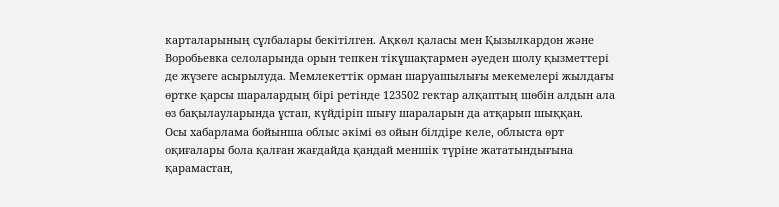карталарының сұлбалары бекітілген. Ақкөл қаласы мен Қызылкардон және Воробьевка селоларында орын тепкен тікұшақтармен әуеден шолу қызметтері де жүзеге асырылуда. Мемлекеттік орман шаруашылығы мекемелері жылдағы өртке қарсы шаралардың бірі ретінде 123502 гектар алқаптың шөбін алдын ала өз бақылауларында ұстап, күйдіріп шығу шараларын да атқарып шыққан.
Осы хабарлама бойынша облыс әкімі өз ойын білдіре келе, облыста өрт оқиғалары бола қалған жағдайда қандай меншік түріне жататындығына қарамастан,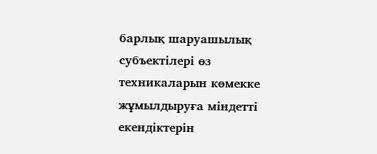барлық шаруашылық субъектілері өз техникаларын көмекке жұмылдыруға міндетті екендіктерін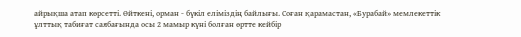айрықша атап көрсетті. Өйткені, орман - бүкіл еліміздің байлығы. Соған қарамастан, «Бурабай» мемлекеттік ұлттық табиғат саябағында осы 2 мамыр күні болған өртте кейбір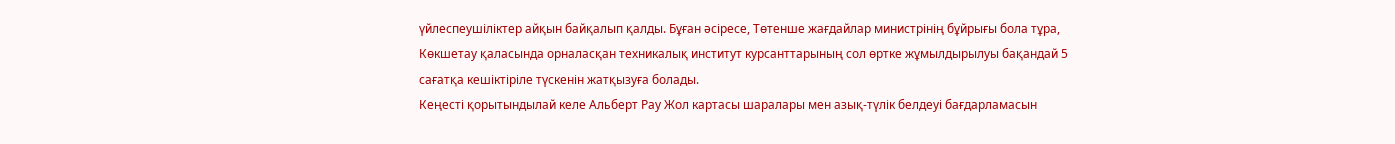үйлеспеушіліктер айқын байқалып қалды. Бұған әсіресе, Төтенше жағдайлар министрінің бұйрығы бола тұра, Көкшетау қаласында орналасқан техникалық институт курсанттарының сол өртке жұмылдырылуы бақандай 5 сағатқа кешіктіріле түскенін жатқызуға болады.
Кеңесті қорытындылай келе Альберт Рау Жол картасы шаралары мен азық-түлік белдеуі бағдарламасын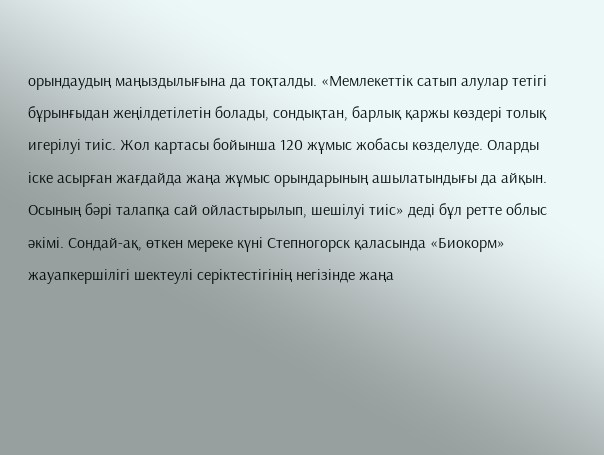орындаудың маңыздылығына да тоқталды. «Мемлекеттік сатып алулар тетігі бұрынғыдан жеңілдетілетін болады, сондықтан, барлық қаржы көздері толық игерілуі тиіс. Жол картасы бойынша 120 жұмыс жобасы көзделуде. Оларды іске асырған жағдайда жаңа жұмыс орындарының ашылатындығы да айқын. Осының бәрі талапқа сай ойластырылып, шешілуі тиіс» деді бұл ретте облыс әкімі. Сондай-ақ, өткен мереке күні Степногорск қаласында «Биокорм» жауапкершілігі шектеулі серіктестігінің негізінде жаңа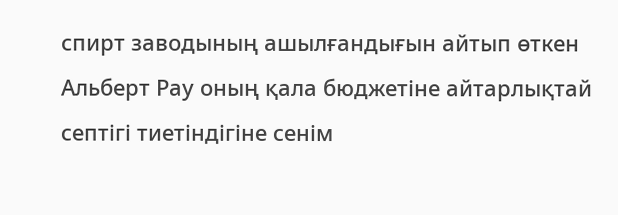спирт заводының ашылғандығын айтып өткен Альберт Рау оның қала бюджетіне айтарлықтай септігі тиетіндігіне сенім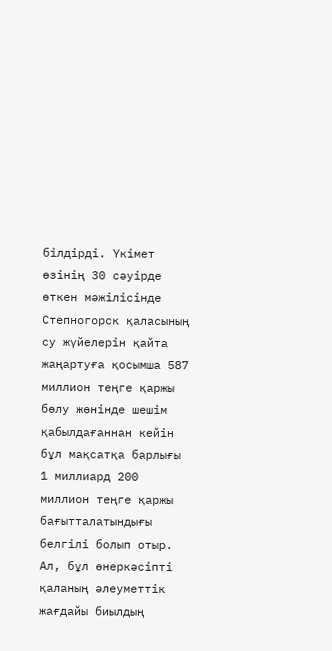білдірді. Үкімет өзінің 30 сәуірде өткен мәжілісінде Степногорск қаласының су жүйелерін қайта жаңартуға қосымша 587 миллион теңге қаржы бөлу жөнінде шешім қабылдағаннан кейін бұл мақсатқа барлығы 1 миллиард 200 миллион теңге қаржы бағытталатындығы белгілі болып отыр. Ал, бұл өнеркәсіпті қаланың әлеуметтік жағдайы биылдың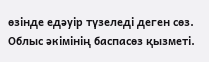өзінде едәуір түзеледі деген сөз.
Облыс әкімінің баспасөз қызметі.